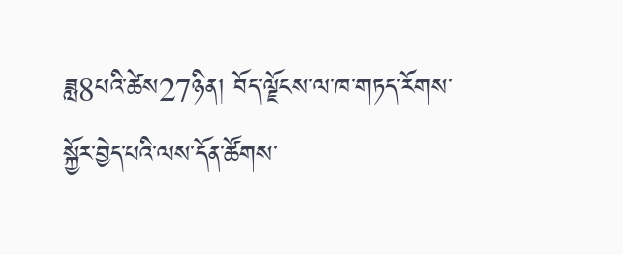ཟླ8པའི་ཚེས27ཉིན། བོད་ལྗོངས་ལ་ཁ་གཏད་རོགས་སྐྱོར་བྱེད་པའི་ལས་དོན་ཚོགས་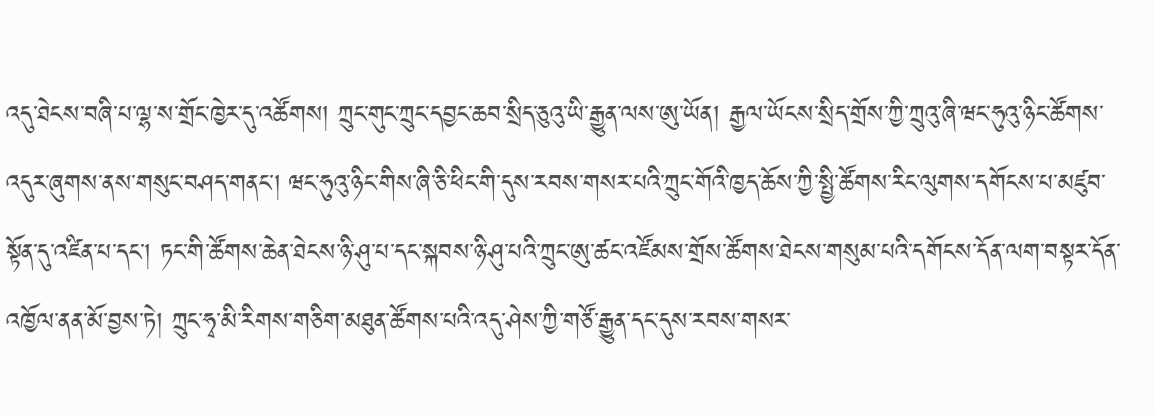འདུ་ཐེངས་བཞི་པ་ལྷ་ས་གྲོང་ཁྱེར་དུ་འཚོགས། ཀྲུང་གུང་ཀྲུང་དབྱང་ཆབ་སྲིད་ཅུའུ་ཡི་རྒྱུན་ལས་ཨུ་ཡོན། རྒྱལ་ཡོངས་སྲིད་གྲོས་ཀྱི་ཀྲུའུ་ཞི་ཝང་ཧུའུ་ཉིང་ཚོགས་འདུར་ཞུགས་ནས་གསུང་བཤད་གནང་། ཝང་ཧུའུ་ཉིང་གིས་ཞི་ཅི་ཕིང་གི་དུས་རབས་གསར་པའི་ཀྲུང་གོའི་ཁྱད་ཆོས་ཀྱི་སྤྱི་ཚོགས་རིང་ལུགས་དགོངས་པ་མཛུབ་སྟོན་དུ་འཛིན་པ་དང་། ཏང་གི་ཚོགས་ཆེན་ཐེངས་ཉི་ཤུ་པ་དང་སྐབས་ཉི་ཤུ་པའི་ཀྲུང་ཨུ་ཚང་འཛོམས་གྲོས་ཚོགས་ཐེངས་གསུམ་པའི་དགོངས་དོན་ལག་བསྟར་དོན་འཁྱོལ་ནན་མོ་བྱས་ཏེ། ཀྲུང་ཧྭ་མི་རིགས་གཅིག་མཐུན་ཚོགས་པའི་འདུ་ཤེས་ཀྱི་གཙོ་རྒྱུན་དང་དུས་རབས་གསར་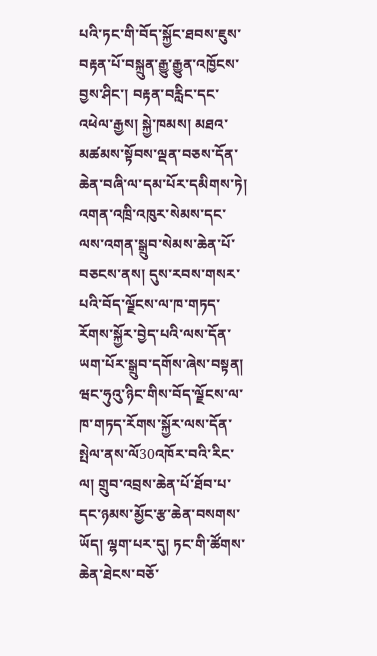པའི་ཏང་གི་བོད་སྐྱོང་ཐབས་ཇུས་བརྟན་པོ་བསྐྲུན་རྒྱུ་རྒྱུན་འཁྱོངས་བྱས་ཤིང་། བརྟན་བརླིང་དང་འཕེལ་རྒྱས། སྐྱེ་ཁམས། མཐའ་མཚམས་སྟོབས་ལྡན་བཅས་དོན་ཆེན་བཞི་ལ་དམ་པོར་དམིགས་ཏེ། འགན་འཁྲི་འཁུར་སེམས་དང་ལས་འགན་སྒྲུབ་སེམས་ཆེན་པོ་བཅངས་ནས། དུས་རབས་གསར་པའི་བོད་ལྗོངས་ལ་ཁ་གཏད་རོགས་སྐྱོར་བྱེད་པའི་ལས་དོན་ཡག་པོར་སྒྲུབ་དགོས་ཞེས་བསྟན།
ཝང་ཧུའུ་ཉིང་གིས་བོད་ལྗོངས་ལ་ཁ་གཏད་རོགས་སྐྱོར་ལས་དོན་སྤེལ་ནས་ལོ30འཁོར་བའི་རིང་ལ། གྲུབ་འབྲས་ཆེན་པོ་ཐོབ་པ་དང་ཉམས་མྱོང་རྩ་ཆེན་བསགས་ཡོད། ལྷག་པར་དུ། ཏང་གི་ཚོགས་ཆེན་ཐེངས་བཅོ་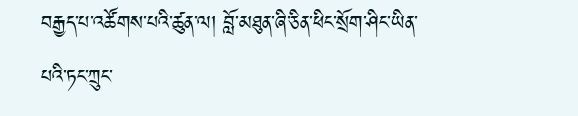བརྒྱད་པ་འཚོགས་པའི་ཚུན་ལ། བློ་མཐུན་ཞི་ཅིན་ཕིང་སྲོག་ཤིང་ཡིན་པའི་ཏང་ཀྲུང་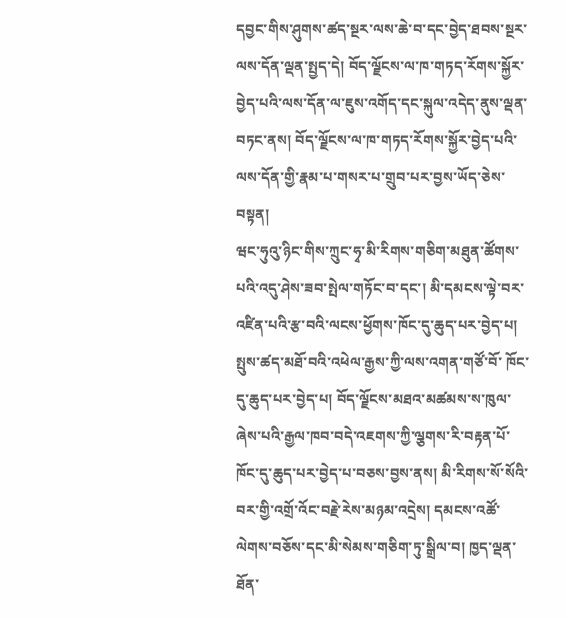དབྱང་གིས་ཤུགས་ཚད་སྔར་ལས་ཆེ་བ་དང་བྱེད་ཐབས་སྔར་ལས་དོན་ལྡན་སྤྱད་དེ། བོད་ལྗོངས་ལ་ཁ་གཏད་རོགས་སྐྱོར་བྱེད་པའི་ལས་དོན་ལ་ཇུས་འགོད་དང་སྐུལ་འདེད་ནུས་ལྡན་བཏང་ནས། བོད་ལྗོངས་ལ་ཁ་གཏད་རོགས་སྐྱོར་བྱེད་པའི་ལས་དོན་གྱི་རྣམ་པ་གསར་པ་གྲུབ་པར་བྱས་ཡོད་ཅེས་བསྟན།
ཝང་ཧུའུ་ཉིང་གིས་ཀྲུང་ཧྭ་མི་རིགས་གཅིག་མཐུན་ཚོགས་པའི་འདུ་ཤེས་ཟབ་སྤེལ་གཏོང་བ་དང་། མི་དམངས་ལྟེ་བར་འཛིན་པའི་རྩ་བའི་ལངས་ཕྱོགས་ཁོང་དུ་ཆུད་པར་བྱེད་པ། སྤུས་ཚད་མཐོ་བའི་འཕེལ་རྒྱས་ཀྱི་ལས་འགན་གཙོ་བོ་ ཁོང་དུ་ཆུད་པར་བྱེད་པ། བོད་ལྗོངས་མཐའ་མཚམས་ས་ཁུལ་ཞེས་པའི་རྒྱལ་ཁབ་བདེ་འཇགས་ཀྱི་ལྕགས་རི་བརྟན་པོ་ཁོང་དུ་ཆུད་པར་བྱེད་པ་བཅས་བྱས་ནས། མི་རིགས་སོ་སོའི་བར་གྱི་འགྲོ་འོང་བརྗེ་རེས་མཉམ་འདྲེས། དམངས་འཚོ་ལེགས་བཅོས་དང་མི་སེམས་གཅིག་ཏུ་སྒྲིལ་བ། ཁྱད་ལྡན་ཐོན་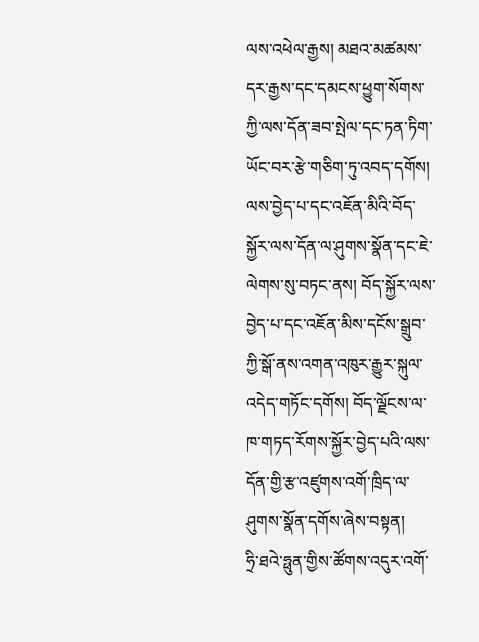ལས་འཕེལ་རྒྱས། མཐའ་མཚམས་དར་རྒྱས་དང་དམངས་ཕྱུག་སོགས་ཀྱི་ལས་དོན་ཟབ་སྤེལ་དང་ཏན་ཏིག་ཡོང་བར་རྩེ་གཅིག་ཏུ་འབད་དགོས། ལས་བྱེད་པ་དང་འཇོན་མིའི་བོད་སྐྱོར་ལས་དོན་ལ་ཤུགས་སྣོན་དང་ཇེ་ལེགས་སུ་བཏང་ནས། བོད་སྐྱོར་ལས་བྱེད་པ་དང་འཇོན་མིས་དངོས་སྒྲུབ་ཀྱི་སྒོ་ནས་འགན་འཁུར་རྒྱུར་སྐུལ་འདེད་གཏོང་དགོས། བོད་ལྗོངས་ལ་ཁ་གཏད་རོགས་སྐྱོར་བྱེད་པའི་ལས་དོན་གྱི་རྩ་འཛུགས་འགོ་ཁྲིད་ལ་ཤུགས་སྣོན་དགོས་ཞེས་བསྟན།
ཧྲི་ཐའེ་ཧྥུན་གྱིས་ཚོགས་འདུར་འགོ་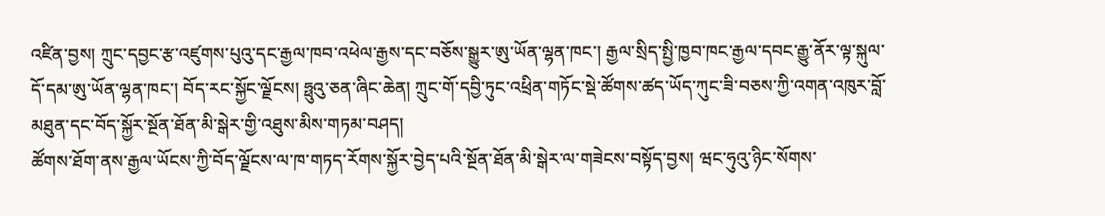འཛིན་བྱས། ཀྲུང་དབྱང་རྩ་འཛུགས་པུའུ་དང་རྒྱལ་ཁབ་འཕེལ་རྒྱས་དང་བཅོས་སྒྱུར་ཨུ་ཡོན་ལྷན་ཁང་། རྒྱལ་སྲིད་སྤྱི་ཁྱབ་ཁང་རྒྱལ་དབང་རྒྱུ་ནོར་ལྟ་སྐུལ་དོ་དམ་ཨུ་ཡོན་ལྷན་ཁང་། བོད་རང་སྐྱོང་ལྗོངས། ཧྥུའུ་ཅན་ཞིང་ཆེན། ཀྲུང་གོ་དབྱི་ཏུང་འཕྲིན་གཏོང་སྡེ་ཚོགས་ཚད་ཡོད་ཀུང་ཟི་བཅས་ཀྱི་འགན་འཁུར་བློ་མཐུན་དང་བོད་སྐྱོར་སྔོན་ཐོན་མི་སྒེར་གྱི་འཐུས་མིས་གཏམ་བཤད།
ཚོགས་ཐོག་ནས་རྒྱལ་ཡོངས་ཀྱི་བོད་ལྗོངས་ལ་ཁ་གཏད་རོགས་སྐྱོར་བྱེད་པའི་སྔོན་ཐོན་མི་སྒེར་ལ་གཟེངས་བསྟོད་བྱས། ཝང་ཧུའུ་ཉིང་སོགས་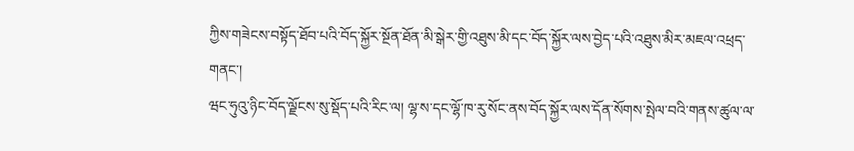ཀྱིས་གཟེངས་བསྟོད་ཐོབ་པའི་བོད་སྐྱོར་སྔོན་ཐོན་མི་སྒེར་གྱི་འཐུས་མི་དང་བོད་སྐྱོར་ལས་བྱེད་པའི་འཐུས་མིར་མཇལ་འཕྲད་གནང་།
ཝང་ཧུའུ་ཉིང་བོད་ལྗོངས་སུ་སྡོད་པའི་རིང་ལ། ལྷ་ས་དང་ལྷོ་ཁ་རུ་སོང་ནས་བོད་སྐྱོར་ལས་དོན་སོགས་སྤེལ་བའི་གནས་ཚུལ་ལ་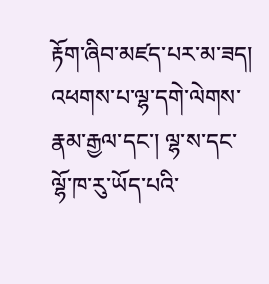རྟོག་ཞིབ་མཛད་པར་མ་ཟད། འཕགས་པ་ལྷ་དགེ་ལེགས་རྣམ་རྒྱལ་དང་། ལྷ་ས་དང་ལྷོ་ཁ་རུ་ཡོད་པའི་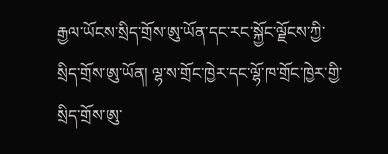རྒྱལ་ཡོངས་སྲིད་གྲོས་ཨུ་ཡོན་དང་རང་སྐྱོང་ལྗོངས་ཀྱི་སྲིད་གྲོས་ཨུ་ཡོན། ལྷ་ས་གྲོང་ཁྱེར་དང་ལྷོ་ཁ་གྲོང་ཁྱེར་གྱི་སྲིད་གྲོས་ཨུ་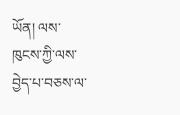ཡོན། ལས་ཁུངས་ཀྱི་ལས་བྱེད་པ་བཅས་ལ་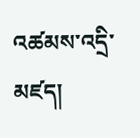འཚམས་འདྲི་མཛད།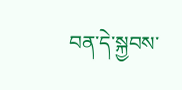བན་དེ་སྐྱབས་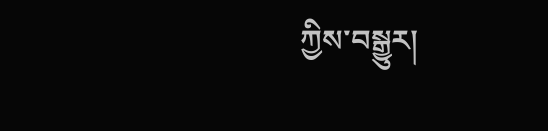ཀྱིས་བསྒྱུར།